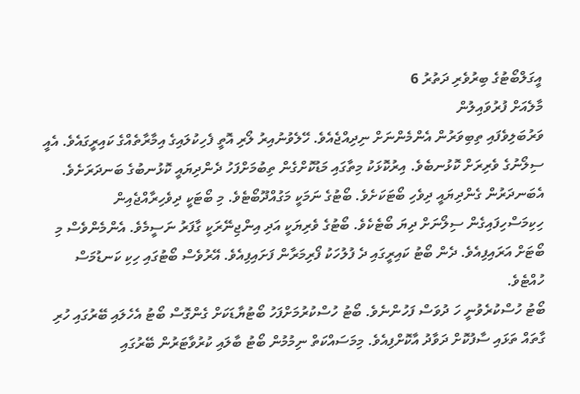އީގަލްބޯޓުގެ ބިރުވެރި ދަތުރު 6
މާލެއަށް ފުރުވައިލުން
ވަރުބަލިވެފައި ތިބިވަރުން އެންމެންނަށް ނިދިއްޖެއެވެ. ހޭލެވުނުއިރު ލޯރި އޮތީ ފެހިކުލައިގެ އިމާރާތެއްގެ ކައިރީގައެވެ. އެއީ ސިލޯނުގެ ވެރިރަށް ކޮޅުނބެވެ. އިރުކޮޅަކު މިތާގައި މަޑުކޮށްގެން ތިބުމަށްފަހު ދެންދިޔައީ ކޮޅުނބުގެ ބަނދަރަށެވެ. އެބަނދަރުން ގެންދިޔައީ ދިވެހި ބޯޓަކަށެވެ. ބޯޓުގެ ނަމަކީ މަގުއްދޫބޯޓެވެ. މި ބޯޓަކީ ދިވެހިރާއްޖެއިން ހިކިމަސްހިފައިގެން ސިލޯނަށް ދިޔަ ބޯޓެކެވެ. ބޯޓުގެ ވެރިޔަކީ އަދި އިންޖިނޭރަކީ ގާފަރު ނަސީމެވެ. އެންމެންވެސް މި ބޯޓަށް އަރައިފިއެވެ. ދެން ބޯޓު ކައިރީގައި ދެ ފުލުހަކު ފޯރިމަރާން ފަށައިފިއެވެ. އޭރުވެސް ބޯޓުގައި ހިކި ކަނޑުމަސް ހުއްޓެވެ.
ބޯޓު ހުސްކުރެވުނީ ހަ ދުވަސް ފަހުންނެވެ. ބޯޓު ހުސްކުރުމަށްފަހު ބޯޓުޔާޑަކަށް ގެންގޮސް ބޯޓު އެހެލައި ބޭރުގައި ހުރި ގާތައް ތަޅައި ސާފުކޮށް ދަވާދު އާކޮށްފިއެވެ. މިމަސައްކަތް ނިމުމުން ބޯޓު ބާލައި ކުރުވާޓަރުން ބޭރުގައި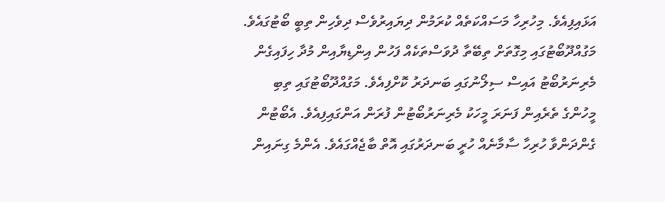އަޅައިފިއެވެ. މިހުރިހާ މަސައްކަތެއް ކުރަމުން ދިޔައިރުވެސް ދިވެހިން ތިބީ ބޯޓުގައެވެ.
މަގުއްދޫބޯޓުގައި މިގޮތަށް ތިބޭތާ ދުވަސްތަކެއް ފަހުން އިންޑިޔާއިން މުދާ ހިފައިގެން މެރިނަރުބޯޓު އައިސް ސިލޯނުގައި ބަނދަރު ކޮށްފިއެވެ. މަގުއްދޫބޯޓުގައި ތިބި މީހުންގެ ތެރެއިން ފަނަރަ މީހަކު މެރިނަރުބޯޓުން ފުރަން އަންގައިފިއެވެ. އެބޯޓުން ގެންދަންވާ ހުރިހާ ސާމާނެއް ހުރީ ބަނދަރުގައި އޮތް ބާޖެއްގައެވެ. އެންމެ ގިނައިން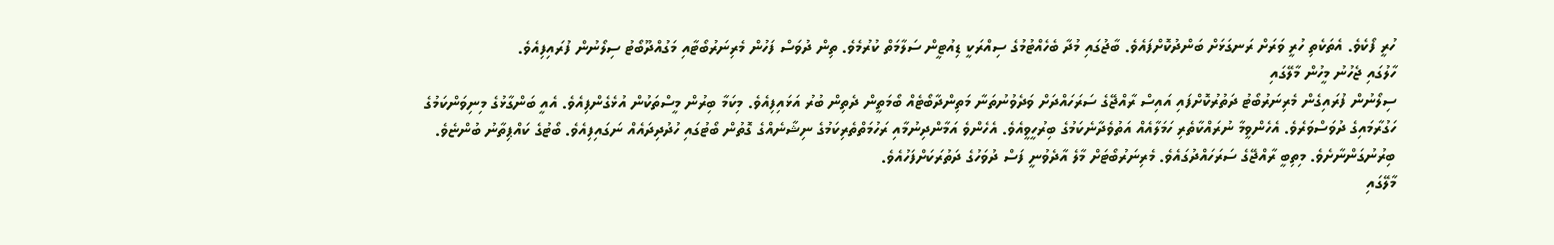ހުރީ ފޯކެވެ. އެތަކެތި ހުރީ ވަރަށް ރަނގަޅަށް ބަންދުކޮށްފައެވެ. ބާޖުގައި މުދާ ބެހެއްޓުމުގެ ސިއްރަކީ ޑިއުޓީން ސަލާމަތް ކުރުމެވެ. ތިން ދުވަސް ފަހުން މެރިނަރުބޯޓާއި މަގުއްދޫބޯޓު ސިލޯނުން ފުރައިފިއެވެ.
ހާލުގައި ޖެހުނު މީހުން މާލޭގައި
ސިލޯނުން ފުރައިގެން މެރިނަރުބޯޓު ދަތުރުކޮށްފައި އައިސް ރާއްޖޭގެ ސަރަހައްދަށް ވަދެވުނުތަނާ މަތިންދާބޯޓެއް ބޯމަތީން ދެތިން ބުރު އަޅައިފިއެވެ. މިކަމާ ބިރުން މީސްތަކުން އުޅެގެންފިއެވެ. އެއީ ބަންގާޅުގެ މިނިވަންކަމުގެ ހަގުރާމައިގެ ދުވަސްވަރެވެ. އެހެންވީމާ ނުރައްކާތެރި ހަމަލާއެއް އަތުވެދާނެކަމުގެ ބިރުހީވީއެވެ. އެހެންވެ އަމާންދިނުމާއި ރަހުމަތްތެރިކަމުގެ ނިޝާނެއްގެ ގޮތުން ބޯޓުގައި ހުދުދިދައެއް ނަގައިފިއެވެ. ބޯޓުގެ ކައްޕިތާނު ބުންޏެވެ. ބިރުނުގަންނާށެވެ. މިތިބީ ރާއްޖޭގެ ސަރަހައްދުގައެވެ. މެރިނަރުބޯޓަށް މާލެ އާދެވުނީ ފަސް ދުވަހުގެ ދަތުރަކަށްފަހުއެވެ.
މާލޭގައި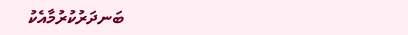ބަނދަރުކުރުމާއެކު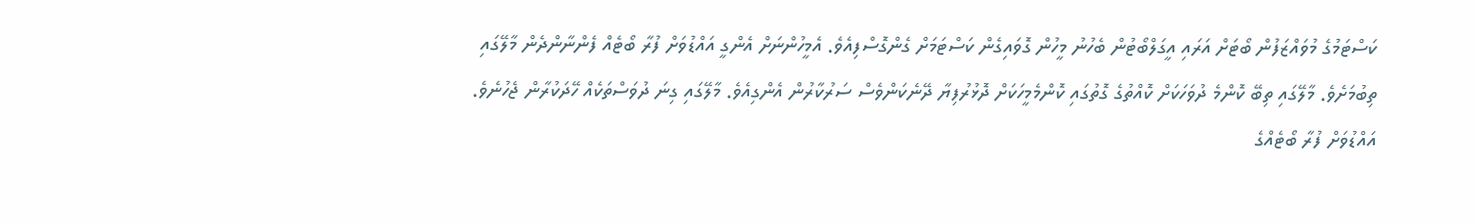ކަސްޓަމުގެ މުވައްޒަފުން ބޯޓަށް އަރައި އީގަލްބޯޓުން ބެހުނު މީހުން ގޮވައިގެން ކަސްޓަމަށް ގެންގޮސްފިއެވެ. އެމީހުންނަށް އެންގީ އައްޑުވަށް ފުރާ ބޯޓެއް ފެންނާންދެން މާލޭގައި ތިބުމަށެވެ. މާލޭގައި ތިބޭ ކޮންމެ ދުވަހަކަށް ކޮއްތުގެ ގޮތުގައި ކޮންމެމީހަކަށް ދޮޅުރުފިޔާ ދޭނެކަންވެސް ސަރުކާރުން އެންގިއެވެ. މާލޭގައި ގިނަ ދުވަސްތަކެއް ހޭދަކުރާން ޖެހުނެވެ.
އައްޑުވަށް ފުރާ ބޯޓެއްގެ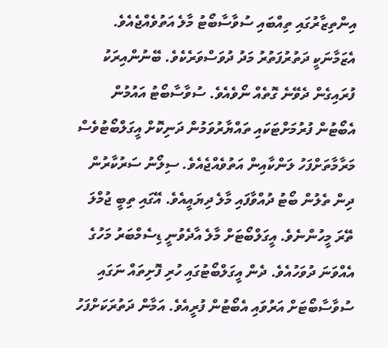އިންތިޒާރުގައި ތިއްބައި ސުވާސާބޯޓު މާލެ އަތުވެއްޖެއެވެ. އެޒަމާނަކީ ދަތުރުފަތުރު މަދު ދުވަސްވަރެކެވެ. ބޭނުންއިރަކު ފުރައިގެން ދެވޭނެ ގޮތެއް ނޯވެއެވެ. ސުވާސާބޯޓު އައުމުން އެބޯޓުން ފުރުމަށްޓަކައި ތައްޔާރުވަމުން ދަނިކޮށް އީގަލްބޯޓުވެސް މަރާމާތަށްފަހު ލަންކާއިން އަތުވެއްޖެއެވެ. ސިލޯނު ސަރުކާރުން ދިން ތެލުން ބޯޓު ދުއްވާފައި މާލެ ދިޔައީއެވެ. އޭގައި ތިބީ ޖުމްލަ ތޭރަ މީހުންނެވެ. އީގަލްބޯޓަށް މާލެ އާދެވުނީ ޑިސެމްބަރު މަހުގެ އެއްވަނަ ދުވަހުއެވެ. ދެން އީގަލްބޯޓުގައި ހުރި ފޮށިތައް ނަގައި ސުވާސާބޯޓަށް އަރުވައި އެބޯޓުން ފުރީއެވެ. އަމާން ދަތުރަކަށްފަހު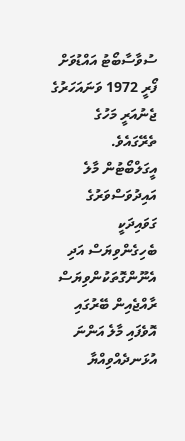ސުވާސާބޯޓު އައްޑުވަށް ފޯރީ 1972 ވަނައަހަރުގެ ޖެނުއަރީ މަހުގެ ތެރޭގައެވެ.
އީގަލްބޯޓުން މާލެ އައިދުވަސްވަރުގެ ގަވައިދަކީ ބެހިގެންވިޔަސް އަދި އެނޫންގޮތަކުންވިޔަސް ރާއްޖެއިން ބޭރުގައި އޮވެފައި މާލެ އަންނަ އުޅަނދެއްވިއްޔާ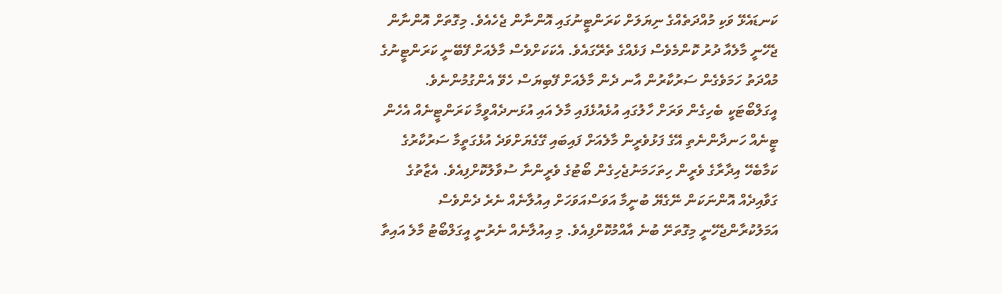ކަނޑައެޅޭ ވަކި މުއްދަތެއްގެ ނިޔަލަށް ކަރަންޓީނުގައި އޮންނާން ޖެހެއެވެ. މިގޮތަށް އޮންނާން ޖެހޭނީ މާލެއާ ދުރު ކޮންމެވެސް ފަޅެއްގެ ތެރޭގައެވެ. އެކަކަށްވެސް މާލެއަށް ފޭބޭނީ ކަރަންޓީނުގެ މުއްދަތު ހަމަވެގެން ސަރުކާރުން އާނ ދެން މާލެއަށް ފޭބިޔަސް ހެވޭ އެންގުމުންނެވެ.
އީގަލްބޯޓަކީ ބެހިގެން ވަރަށް ހާލުގައި އުޅެއުޅެފައި މާލެ އައި އުޅަނދެއްވީމާ ކަރަންޓީނެއް އެހެން ޓީނެއް ހަނދާންނެތި އޭގެ ފަޅުވެރީން މާލެއަށް ފައިބައި ގޭގެޔަށްވަދެ އުޅެގަތީމާ ސަރުކާރުގެ ކަމާބެހޭ އިދާރާގެ ވެރީން ހިތަހަމަނުޖެހިގެން ބޯޓުގެ ވެރީންނާ ސުވާލުކޮށްފިއެވެ. އެޒާތުގެ ގަވާއިދެއް އޮންނަކަން ނޭގެޔޭ ބުނީމާ އަވަސްއަވަހަށް އިއުލާނެއް ނެރެ ދެންވެސް އަމަލުކުރާންޖެހޭނީ މިގޮތަށޭ ބުނެ އާއްމުކޮށްފިއެވެ. މި އިއުލާނެއް ނެރުނީ އީގަލްބޯޓު މާލެ އައިތާ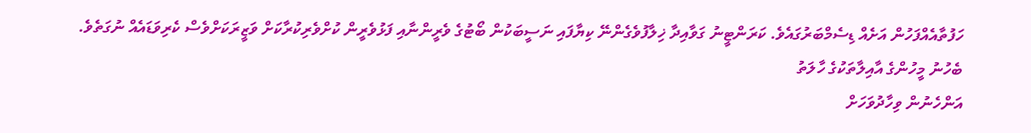ހަފުތާއެއްފަހުން އަށެއް ޑިސެމްބަރުގައެވެ. ކަރަންޓީނު ގަވާއިދާ ޚިލާފުވެގެންނޭ ކިޔާފައި ނަސީބަކުން ބޯޓުގެ ވެރީންނާއި ފަޅުވެރީން ކުށްވެރިކުރާކަށް ވަޒީރަކަށްވެސް ކެރިވަޑައެއް ނުގަތެވެ.
ބެހުނު މީހުންގެ އާއިލާތަކުގެ ހާލަތު
އަންހެނުން ވިހާދުވަހަށް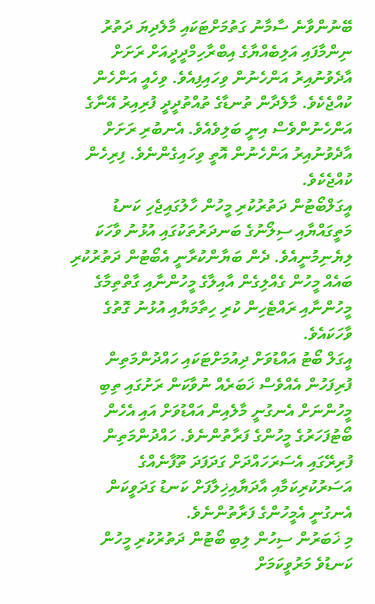ބޭނުންވާނެ ސާމާނު ގަތުމަށްޓަކައި މާލެދިޔަ ދަތުރު ނިންމާފައި އަލިބެއްޔާގެ އިބްރާހިމްދީދީއަށް ރަށަށް އާދެވުނުއިރު އަންހެނުން ވިހައިފިއެވެ. ވިހެއީ އަންހެން ކުއްޖެކެވެ. މާލެދާން ތުނޑާގެ ތުއްތުދީދީ ފުރިއިރު އޭނާގެ އަންހެނުންވެސް އިނީ ބަލިވެއެވެ. އެނބުރި ރަށަށް އާދެވުނުއިރު އަންހެނުން އޮތީ ވިހައިގެންނެވެ. ފިރިހެން ކުއްޖެކެވެ.
އީގަލްބޯޓުން ދަތުރުކުރި މީހުން ހާލުގައިޖެހި ކަނޑު މަތީގައްޔާއި ސިލޯނުގެ ބަނދަރުތަކުގައި އުޅުނު ވާހަކަ ލިޔެނިމުނީއެވެ. ދެން ބަޔާންކުރާނީ އެބޯޓުން ދަތުރުކުރި ބައެއް މީހުން ގެއްލިގެން އާއިލާގެ މީހުންނާއި ގާތްތިމާގެ މީހުންނާއި ރައްޓެހިން ކުރި ހިތާމަޔާއި އުޅުނު ގޮތުގެ ވާހަކައެވެ.
އީގަލް ބޯޓު އައްޑުވަށް ދިއުމަށްޓަކައި ހައްދުންމަތިން ފުރިފަހުން އެއްވެސް ޚަބަރެއް ނުވާކަން ރަށުގައި ތިބި މީހުންނަށް އެނގުނީ މާލެއިން އައްޑުވަށް އައި އެހެން ބޯޓުފަހަރުގެ މީހުންގެ ފަރާތުންނެވެ. ހައްދުންމަތިން ފުރިރޭގައި އެސަރަހައްދަށް ގަދަފަދަ ތޫފާނެއްގެ އަސަރުކުރިކަމާއި އާދަޔާއިޚިލާފަށް ކަނޑު ގަދަވީކަން އެނގުނީ އެމީހުންގެ ފަރާތުންނެވެ.
މި ޚަބަރުން ސިހުން ލިބި ބޯޓުން ދަތުރުކުރި މީހުން ކަނޑުވެ މަރުވީކަމަށް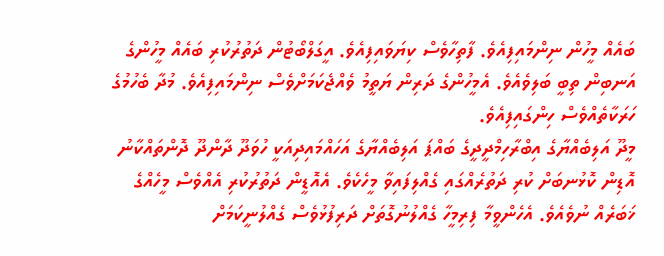ބައެއް މީހުން ނިންމައިފިއެވެ. ފާތިހާވެސް ކިޔަވައިފިއެވެ. އީގަލްބޯޓުން ދަތުރުކުރި ބައެއް މީހުންގެ އަނބިން ތިބީ ބަލިވެއެވެ. އެމީހުންގެ ދަރިން ޔަތީމު ވެއްޖެކަމަށްވެސް ނިންމައިފިއެވެ. މުދާ ބެހުމުގެ ހަރަކާތެއްވެސް ހިންގައިފިއެވެ.
މީދޫ އަލިބެއްޔާގެ އިބްރާހިމްދީދީގެ ބައްޕަ އަލިބެއްޔާގެ އަހައްމައިދިއަކީ ހުވަދޫ ދާންދޫ ދޮންތައްކާނު އޮޑިން ކޮޅުނބަށް ކުރި ދަތުރެއްގައި ގެއްލިފައިވާ މީހެކެވެ. އެއޮޑީން ދަތުރުކުރި އެއްވެސް މީހެއްގެ ޚަބަރެއް ނުވެއެވެ. އެހެންވީމާ ފިރިމީހާ ގެއްލުނުގޮތަށް ދަރިފުޅުވެސް ގެއްލުނީކަމަށް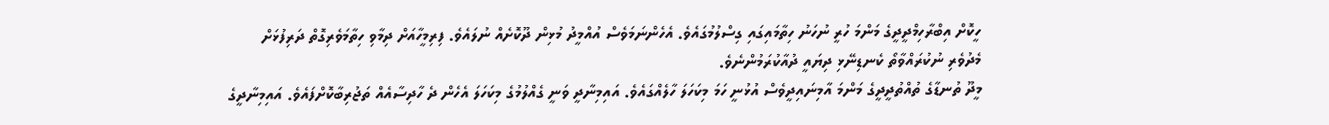ހީކޮށް އިބްރާހިމްދީދީގެ މަންމަ ހުރީ ނުހަނު ހިތާމައިގައި ގިސްލުމުގައެވެ. އެހެންނަމަވެސް އުއްމީދު މުޅިން ދޫކޮށެއް ނުލައެވެ. ފިރިމީހާއަށް ދިމާވި ހިތާމަވެރިގޮތް ދަރިފުޅަށް މެދުވެރި ނުކުރައްވާތޯ ކެނޑިނޭޅި ދިޔައީ ދުއާކުރަމުންނެވެ.
މީދޫ ތުނޑާގެ ތުއްތުދީދީގެ މަންމަ އާމިނައިދީވެސް އުޅުނީ ހަމަ މިކަހަލަ ހާލެއްގައެވެ. އައިމިނާދީ ވަނީ ގެއްލުމުގެ މިކަހަލަ އެހެން ދެ ހާދިސާއެއް ތަޖުރިބާކޮށްފައެވެ. އައިމިނާދީގެ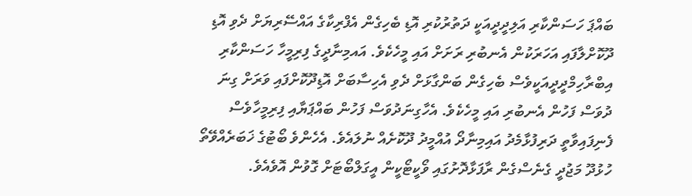ބައްޕަ ހަސަންކާރި އަލިދީދީއަކީ ދަތުރުކުރި އޮޑި ބެހިގެން އެފްރިކާގެ އައްސޭރިޔަށް ދެވި އޮޑި ދޫކޮށްލާފައި އަހަރަކުން އެނބުރި ރަށަށް އައި މީހެކެވެ. އައމިނާދީގެ ފިރިމީހާ ހަސަންކާރި އިބްރާހިމްދީދީއަކީވެސް ބެހިގެން ބަންގާޅަށް ދެވި އެހިސާބަށް އޮޑިދޫކޮށްފައި ވަރަށް ގިނަ ދުވަސް ފަހުން އެނބުރި އައި މީހެކެވެ. އެހާގިނަދުވަސް ފަހުން ބައްޕަޔާއި ފިރިމީހާވެސް ފެނިފައިވާތީ ދަރިފުޅާމެދު އައިމިނާދޯ އުއްމީދު ދޫކޮށެއް ނުލައެވެ. އެހެންވެ ބޯޓުގެ ޚަބަރެއްވޭތޯ ހުޅުދޫ މަޖުދީ ގެނެސްގެން ރާފަޅާދޮށުގައި ވޯކީޓޯކީން އީގަލްބޯޓަށް ގޮވުން އޮވެއެވެ.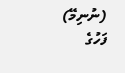(ނުނިމޭ)
ފަހުގެ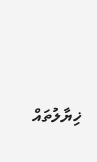ޚިޔާލުތައް